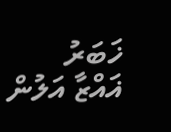ޚަބަރު
ޣައްޒާ އަލުން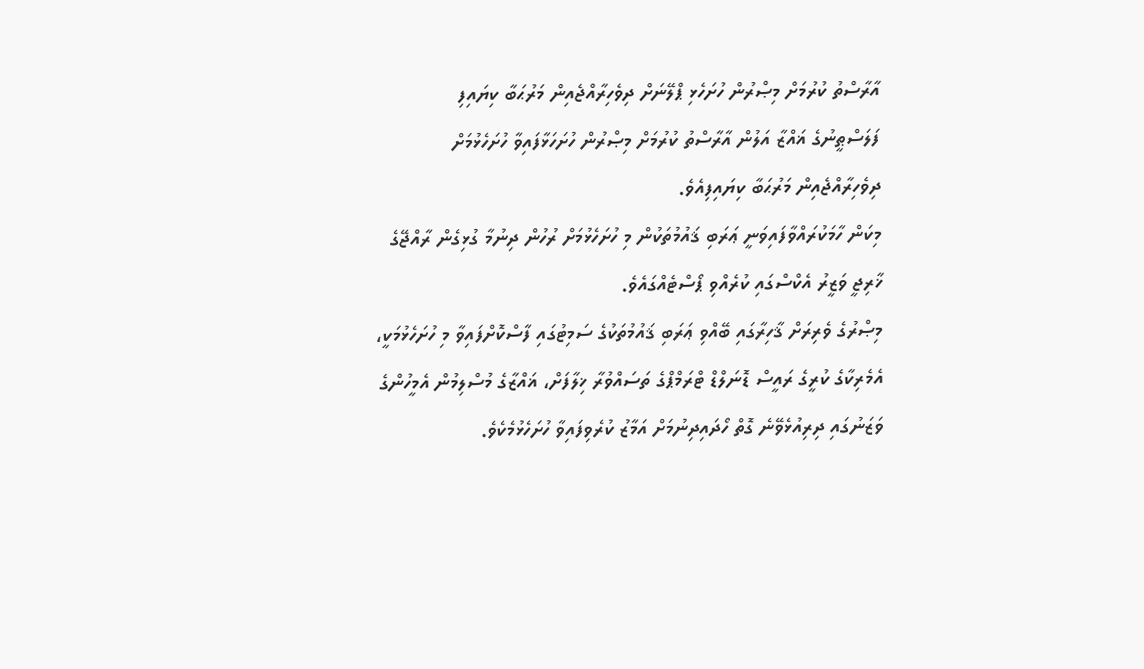އާރާސްތު ކުރުމަށް މިޞްރުން ހުށަހެޅި ޕްލޭނަށް ދިވެހިރާއްޖެއިން މަރުޙަބާ ކިޔައިފި
ފަލަސްޠީނުގެ ޣައްޒާ އަލުން އާރާސްތު ކުރުމަށް މިޞްރުން ހުށަހަޅާފައިވާ ހުށަހެޅުމަށް ދިވެހިރާއްޖެއިން މަރުޙަބާ ކިޔައިފިއެވެ.
މިކަން ހާމަކުރައްވާފައިވަނީ ޢަރަބި ޤައުމުތަކުން މި ހުށަހެޅުމަށް ރުހުން ދިނުމާ ގުޅިގެން ރާއްޖޭގެ ޚާރިޖީ ވަޒީރު އެކްސްގައި ކުރެއްވި ޕޯސްޓެއްގައެވެ.
މިޞްރުގެ ވެރިރަށް ޤާހިރާގައި ބޭއްވި ޢަރަބި ޤައުމުތަކުގެ ސަމިޓުގައި ފާސްކޮށްފައިވާ މި ހުށަހެޅުމަކީ، އެމެރިކާގެ ކުރީގެ ރައީސް ޑޮނަލްޑް ޓްރަމްޕްގެ ތަސައްވުރާ ޚިލާފަށް، ޣައްޒާގެ މުސްލިމުން އެމީހުންގެ ވަޒަނުގައި ދިރިއުޅެވޭނެ ގޮތް ހޯދައިދިނުމަށް އަމާޒު ކުރެވިފައިވާ ހުށަހެޅުމެކެވެ.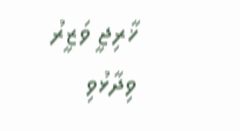ޚާރިޖީ ވަޒީރު ވިދާޅުވި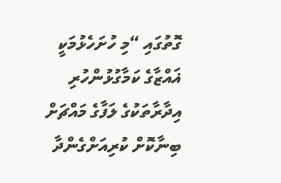ގޮތުގައި “މި ހުށަހެޅުމަކީ ޣައްޒާގެ ކަމާގުޅުންހުރި އިދާރާތަކުގެ ލަފާގެ މައްޗަށް ބިނާކޮށް ކުރިއަށްގެންދާ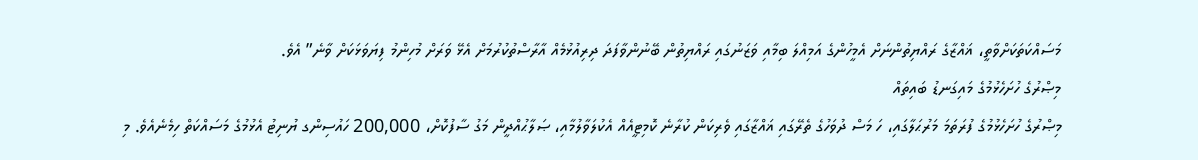މަސައްކަތަކަށްވާތީ، ޣައްޒާގެ ރައްޔިތުންނަށް އެމީހުންގެ އަމިއްލަ ބިމާއި ވަޒަނުގައި ރައްޔިތުން ބޭނުންވާފަދަ ދިރިއުޅުމެއް އާރާސްތުކުރުމަށް އެޅޭ ވަރަށް މުހިންމު ފިޔަވަޅަކަށް ވާނެ” އެވެ.
މިޞްރުގެ ހުށަހެޅުމުގެ މައިގަނޑު ބައިތައް
މިޞްރުގެ ހުށަހެޅުމުގެ ފުރަތަމަ މަރުޙަލާގައި، ހަ މަސް ދުވަހުގެ ތެރޭގައި ޣައްޒާގައި ވެރިކަން ކުރާނެ ކޮމިޓީއެއް އެކުލަވާލުމާއި، ޞަލާޙުއްދީން މަގު ސާފުކޮށް، 200,000 ހައުސިންގ ޔުނިޓު އެޅުމުގެ މަސައްކަތް ހިމެނެއެވެ. މި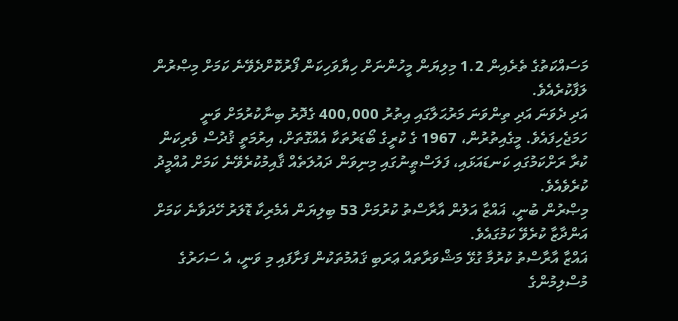މަސައްކަތުގެ ތެރެއިން 1.2 މިލިޔަން މީހުންނަށް ހިޔާވަހިކަން ފޯރުކޮށްދެވޭނެ ކަމަށް މިޞްރުން ލަފާކުރެއެވެ.
އަދި ދެވަނަ އަދި ތިންވަނަ މަރުޙަލާގައި އިތުރު 400,000 ގެދޮރު ބިނާކުރުމަށް ވަނީ ހަމަޖެހިފައެވެ. މީގެއިތުރުން، 1967 ގެ ކުރީގެ ބޯޑަރުތަކާ އެއްގޮތަށް، އިރުމަތީ ޤުދުސް ވެރިކަން ކުރާ ރަށްކަމުގައި ކަނޑައަޅައި، ފަލަސްޠީނުގައި މިނިވަން ދައުލަތެއް ޤާއިމުކުރެވޭނެ ކަމަށް އުއްމީދު ކުރެވެއެވެ.
މިޞްރުން ބުނީ، ޣައްޒާ އަލުން އާރާސްތު ކުރުމަށް 53 ބިލިޔަން އެމެރިކާ ޑޮލަރު ހޭދަވާނެ ކަމަށް އަންދާޒާ ކުރެވޭ ކަމުގައެވެ.
ޣައްޒާ އާރާސްތު ކުރުމާ ގުޅޭ މަޝްވަރާތައް ޢަރަބި ޤައުމުތަކުން ފަށާފައި މި ވަނީ، އެ ސަހަރުގެ މުސްލިމުންގެ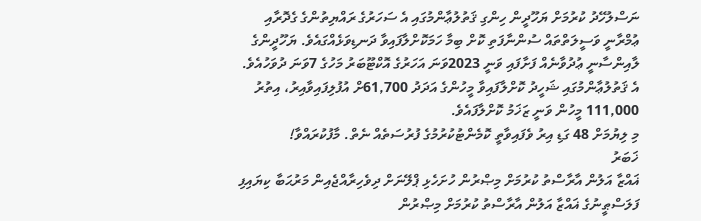ނަސްލުހޭދު ކުރުމަށް ޔަހޫދީން ހިންގި ޤަތުލުޢާންމުގައި އެ ސަހަރުގެ ރައްޔިތުންގެ ގެދޮރާއި ޢުމްރާނީ ވަސީލަތްތައް ސުންނާފަތި ކޮށް ބިމާ ހަމަކޮށްލާފައިވާ ދަނޑިވަޅެއްގައެވެ. ޔަހޫދީންގެ ލާއިންސާނީ ޢުދުވާނެއް ފަށާފައި ވަނީ 2023ވަނަ އަހަރުގެ އޮކްޓޫބަރު މަހުގެ 7ވަނަ ދުވަހުއެވެ.
އެ ޤަތުލުޢާންމުގައި ޝަހީދު ކޮށްލާފައިވާ މީހުންގެ އަދަދު 61,700ށް އުފުލިފައިވާއިރު، އިތުރު 111,000 މީހުން ވަނީ ޒަޚަމު ކޮށްލާފައެވެ.
މި ލިޔުމަށް 48 ގަޑި އިރު ވެފައިވާތީ ކޮމެންޓުކުރުމުގެ ފުރުސަތެއް ނެތް. މާފުކުރައްވާ!
ޚަބަރު
ޣައްޒާ އަލުން އާރާސްތު ކުރުމަށް މިޞްރުން ހުށަހެޅި ޕްލޭނަށް ދިވެހިރާއްޖެއިން މަރުޙަބާ ކިޔައިފި
ފަލަސްޠީނުގެ ޣައްޒާ އަލުން އާރާސްތު ކުރުމަށް މިޞްރުން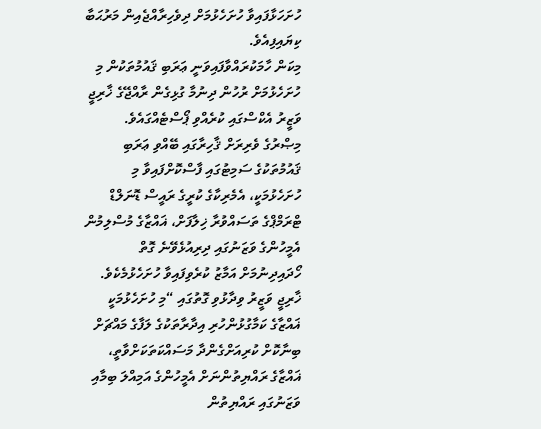ހުށަހަޅާފައިވާ ހުށަހެޅުމަށް ދިވެހިރާއްޖެއިން މަރުޙަބާ ކިޔައިފިއެވެ.
މިކަން ހާމަކުރައްވާފައިވަނީ ޢަރަބި ޤައުމުތަކުން މި ހުށަހެޅުމަށް ރުހުން ދިނުމާ ގުޅިގެން ރާއްޖޭގެ ޚާރިޖީ ވަޒީރު އެކްސްގައި ކުރެއްވި ޕޯސްޓެއްގައެވެ.
މިޞްރުގެ ވެރިރަށް ޤާހިރާގައި ބޭއްވި ޢަރަބި ޤައުމުތަކުގެ ސަމިޓުގައި ފާސްކޮށްފައިވާ މި ހުށަހެޅުމަކީ، އެމެރިކާގެ ކުރީގެ ރައީސް ޑޮނަލްޑް ޓްރަމްޕްގެ ތަސައްވުރާ ޚިލާފަށް، ޣައްޒާގެ މުސްލިމުން އެމީހުންގެ ވަޒަނުގައި ދިރިއުޅެވޭނެ ގޮތް ހޯދައިދިނުމަށް އަމާޒު ކުރެވިފައިވާ ހުށަހެޅުމެކެވެ.
ޚާރިޖީ ވަޒީރު ވިދާޅުވި ގޮތުގައި “މި ހުށަހެޅުމަކީ ޣައްޒާގެ ކަމާގުޅުންހުރި އިދާރާތަކުގެ ލަފާގެ މައްޗަށް ބިނާކޮށް ކުރިއަށްގެންދާ މަސައްކަތަކަށްވާތީ، ޣައްޒާގެ ރައްޔިތުންނަށް އެމީހުންގެ އަމިއްލަ ބިމާއި ވަޒަނުގައި ރައްޔިތުން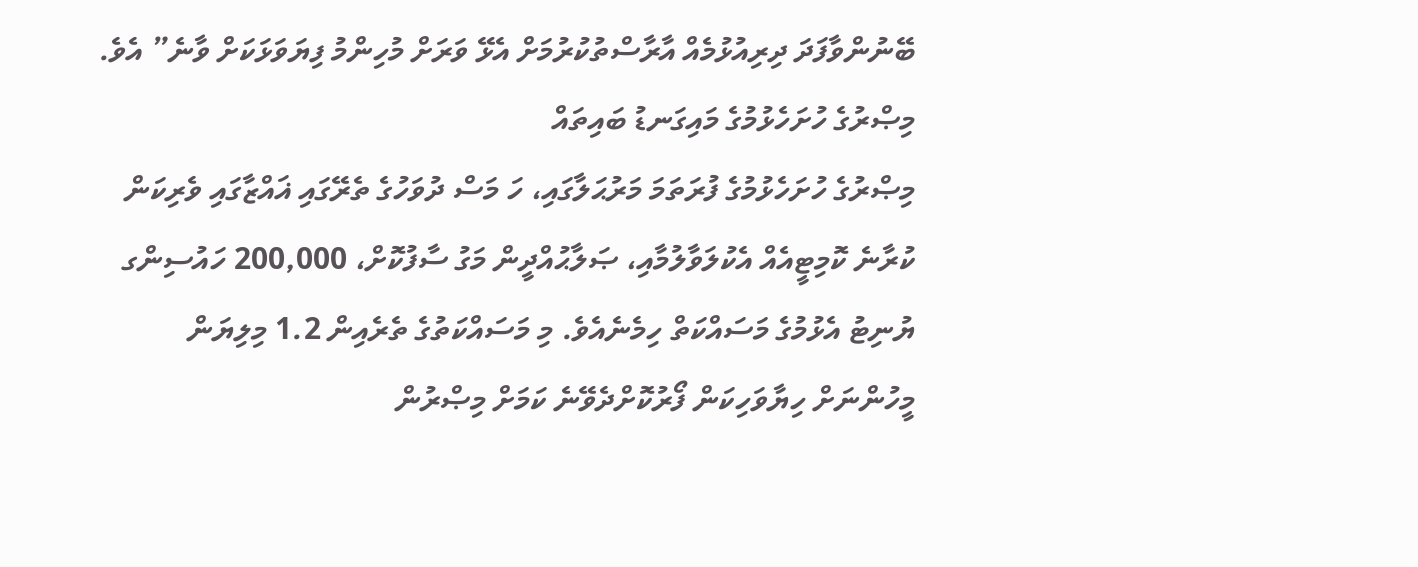ބޭނުންވާފަދަ ދިރިއުޅުމެއް އާރާސްތުކުރުމަށް އެޅޭ ވަރަށް މުހިންމު ފިޔަވަޅަކަށް ވާނެ” އެވެ.
މިޞްރުގެ ހުށަހެޅުމުގެ މައިގަނޑު ބައިތައް
މިޞްރުގެ ހުށަހެޅުމުގެ ފުރަތަމަ މަރުޙަލާގައި، ހަ މަސް ދުވަހުގެ ތެރޭގައި ޣައްޒާގައި ވެރިކަން ކުރާނެ ކޮމިޓީއެއް އެކުލަވާލުމާއި، ޞަލާޙުއްދީން މަގު ސާފުކޮށް، 200,000 ހައުސިންގ ޔުނިޓު އެޅުމުގެ މަސައްކަތް ހިމެނެއެވެ. މި މަސައްކަތުގެ ތެރެއިން 1.2 މިލިޔަން މީހުންނަށް ހިޔާވަހިކަން ފޯރުކޮށްދެވޭނެ ކަމަށް މިޞްރުން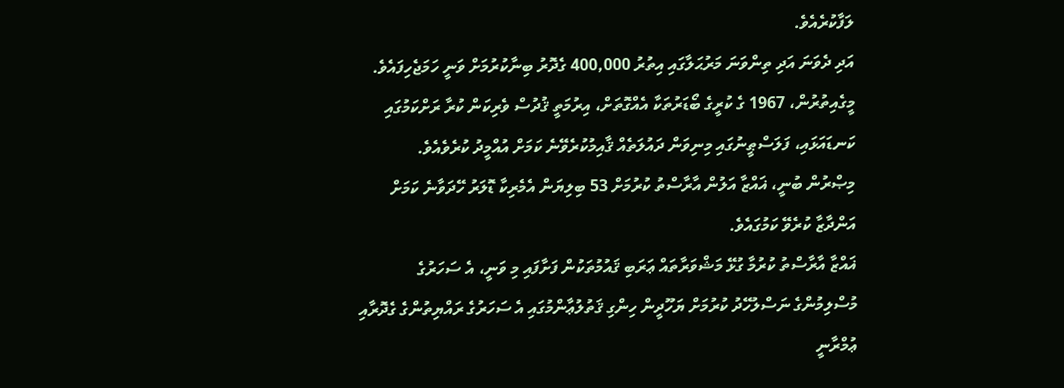ލަފާކުރެއެވެ.
އަދި ދެވަނަ އަދި ތިންވަނަ މަރުޙަލާގައި އިތުރު 400,000 ގެދޮރު ބިނާކުރުމަށް ވަނީ ހަމަޖެހިފައެވެ. މީގެއިތުރުން، 1967 ގެ ކުރީގެ ބޯޑަރުތަކާ އެއްގޮތަށް، އިރުމަތީ ޤުދުސް ވެރިކަން ކުރާ ރަށްކަމުގައި ކަނޑައަޅައި، ފަލަސްޠީނުގައި މިނިވަން ދައުލަތެއް ޤާއިމުކުރެވޭނެ ކަމަށް އުއްމީދު ކުރެވެއެވެ.
މިޞްރުން ބުނީ، ޣައްޒާ އަލުން އާރާސްތު ކުރުމަށް 53 ބިލިޔަން އެމެރިކާ ޑޮލަރު ހޭދަވާނެ ކަމަށް އަންދާޒާ ކުރެވޭ ކަމުގައެވެ.
ޣައްޒާ އާރާސްތު ކުރުމާ ގުޅޭ މަޝްވަރާތައް ޢަރަބި ޤައުމުތަކުން ފަށާފައި މި ވަނީ، އެ ސަހަރުގެ މުސްލިމުންގެ ނަސްލުހޭދު ކުރުމަށް ޔަހޫދީން ހިންގި ޤަތުލުޢާންމުގައި އެ ސަހަރުގެ ރައްޔިތުންގެ ގެދޮރާއި ޢުމްރާނީ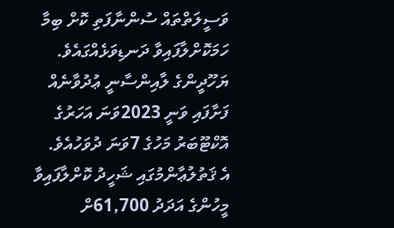ވަސީލަތްތައް ސުންނާފަތި ކޮށް ބިމާ ހަމަކޮށްލާފައިވާ ދަނޑިވަޅެއްގައެވެ. ޔަހޫދީންގެ ލާއިންސާނީ ޢުދުވާނެއް ފަށާފައި ވަނީ 2023ވަނަ އަހަރުގެ އޮކްޓޫބަރު މަހުގެ 7ވަނަ ދުވަހުއެވެ.
އެ ޤަތުލުޢާންމުގައި ޝަހީދު ކޮށްލާފައިވާ މީހުންގެ އަދަދު 61,700ށް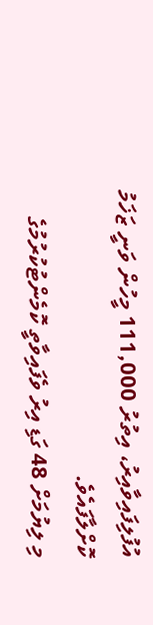އުފުލިފައިވާއިރު، އިތުރު 111,000 މީހުން ވަނީ ޒަޚަމު ކޮށްލާފައެވެ.
މި ލިޔުމަށް 48 ގަޑި އިރު ވެފައިވާތީ ކޮމެންޓުކުރުމުގެ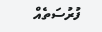ފުރުސަތެއް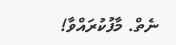ނެތް. މާފުކުރައްވާ!